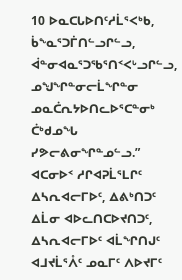10 ᐅᓇᑕᒐᐅᑎᑦᓱᒫᕐᐸᒃᑲ, ᑳᖕᓇᕐᑐᒦᑎᓪᓗᒋᓪᓗ, ᐋᓐᓂᐊᓇᕐᑐᖃᕐᑎᑉᐸᒡᓗᒋᓪᓗ, ᓄᖑᖏᓐᓂᓕᒫᖏᓐᓂ ᓄᓇᑖᕆᔭᐅᑎᓚᐅᕐᑕᓐᓂᒃ ᑖᒃᑯᓄᖓ ᓯᕗᓕᕕᓂᖏᓐᓄᓪᓗ.”
ᐊᑕᓂᐅᑉ ᓱᒋᐊᕈᒫᕐᒪᒋᑦ ᐃᓴᕆᐊᓕᒥᐅᑦ, ᐃᕕᒃᑎᑐᑦ ᐃᒫᓂ ᐊᐅᓚᑎᑕᐅᔪᑎᑐᑦ, ᐃᓴᕆᐊᓕᒥᐅᑦ ᐊᒫᖏᑎᒍᑦ ᐊᒧᔪᒫᕐᐰᑦ ᓄᓇᒥᑦ ᐱᐅᔪᒥᑦ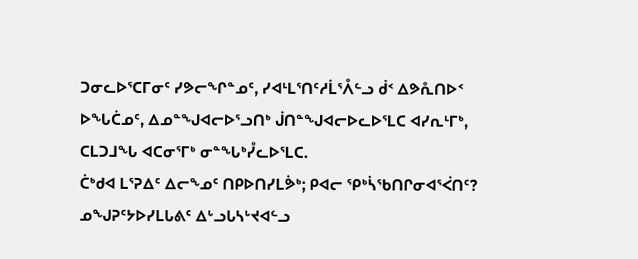ᑐᓂᓚᐅᕐᑕᒥᓂᑦ ᓯᕗᓕᖏᓐᓄᑦ, ᓯᐊᒻᒪᕐᑎᑦᓱᒫᕐᐰᓪᓗ ᑰᑉ ᐃᕗᕅᑎᐅᑉ ᐅᖓᑖᓄᑦ, ᐃᓄᓐᖑᐊᓕᐅᕐᓗᑎᒃ ᒎᑎᓐᖑᐊᓕᐅᓚᐅᕐᒪᑕ ᐊᓯᕆᒻᒥᒃ, ᑕᒪᑐᒧᖓ ᐊᑕᓂᕐᒥᒃ ᓂᓐᖓᒃᓮᓚᐅᕐᒪᑕ.
ᑖᒃᑯᐊ ᒪᕐᕈᐃᑦ ᐃᓕᖕᓄᑦ ᑎᑭᐅᑎᓯᒪᕘᒃ; ᑭᐊᓕ ᕿᒃᓵᖃᑎᒋᓂᐊᕐᐹᑎᑦ? ᓄᖑᕈᑦᔭᐅᓯᒪᒐᕕᑦ ᐃᒡᓗᒐᓴᒡᔪᐊᓪᓗ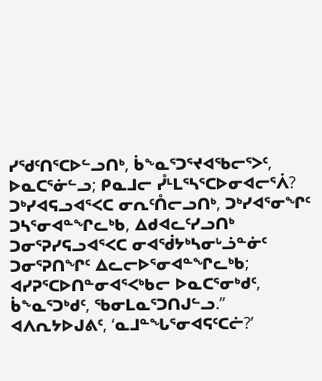ᓯᖁᑦᑎᕐᑕᐅᓪᓗᑎᒃ, ᑳᖕᓇᕐᑐᕐᔪᐊᖃᓕᕐᐳᑦ, ᐅᓇᑕᕐᓃᓪᓗ; ᑭᓇᒧᓕ ᓮᒻᒪᕐᓴᕐᑕᐅᓂᐊᓕᕐᐲ?
ᑐᒃᓯᐊᕋᓗᐊᕐᐸᑕ ᓂᕆᑦᑍᓕᓗᑎᒃ, ᑐᒃᓯᐊᕐᓂᖏᑦ ᑐᓴᕐᓂᐊᓐᖏᓚᒃᑲ, ᐃᑯᐊᓚᑦᓯᓗᑎᒃ ᑐᓂᕐᕈᓯᕋᓗᐊᕐᐸᑕ ᓂᐊᖂᔭᒃᓴᓂᒡᓘᓐᓃᑦ ᑐᓂᕐᕈᑎᖏᑦ ᐃᓚᓕᐅᕐᓂᐊᓐᖏᓚᒃᑲ; ᐊᓯᕈᕐᑕᐅᑎᓐᓂᐊᕐᐸᒃᑲᓕ ᐅᓇᑕᕐᓂᒃᑯᑦ, ᑳᖕᓇᕐᑐᒃᑯᑦ, ᖃᓂᒪᓇᕐᑐᑎᒍᓪᓗ.”
ᐊᐱᕆᔭᐅᒍᕕᑦ, ‘ᓇᒧᓐᖓᕐᓂᐊᕋᑦᑕᓖ?’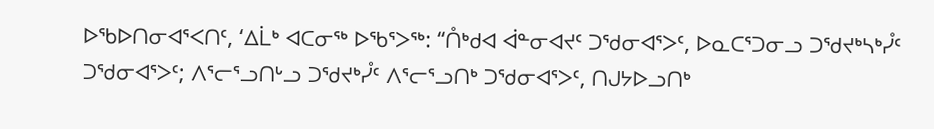ᐅᖃᐅᑎᓂᐊᕐᐸᑎᑦ, ‘ᐃᒫᒃ ᐊᑕᓂᖅ ᐅᖃᕐᐳᖅ: “ᑍᒃᑯᐊ ᐋᓐᓂᐊᔪᑦ ᑐᖁᓂᐊᕐᐳᑦ, ᐅᓇᑕᕐᑐᓂᓗ ᑐᖁᔪᒃᓴᒃᓮᑦ ᑐᖁᓂᐊᕐᐳᑦ; ᐱᕐᓕᕐᓗᑎᒡᓗ ᑐᖁᔪᒃᓮᑦ ᐱᕐᓕᕐᓗᑎᒃ ᑐᖁᓂᐊᕐᐳᑦ, ᑎᒍᔭᐅᓗᑎᒃ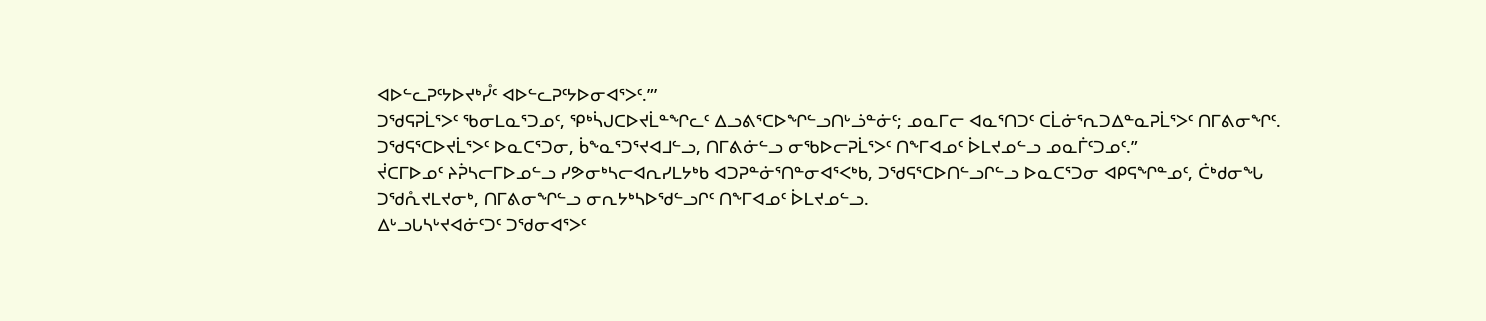ᐊᐅᓪᓚᕈᑦᔭᐅᔪᒃᓮᑦ ᐊᐅᓪᓚᕈᑦᔭᐅᓂᐊᕐᐳᑦ.”’
ᑐᖁᕋᕈᒫᕐᐳᑦ ᖃᓂᒪᓇᕐᑐᓄᑦ, ᕿᒃᓵᒍᑕᐅᔪᒫᓐᖏᓚᑦ ᐃᓗᕕᕐᑕᐅᖏᓪᓗᑎᒡᓘᓐᓃᑦ; ᓄᓇᒥᓕ ᐊᓇᕐᑎᑐᑦ ᑕᒫᓃᕐᕆᑐᐃᓐᓇᕈᒫᕐᐳᑦ ᑎᒥᕕᓂᖏᑦ. ᑐᖁᕋᕐᑕᐅᔪᒫᕐᐳᑦ ᐅᓇᑕᕐᑐᓂ, ᑳᖕᓇᕐᑐᕐᔪᐊᒧᓪᓗ, ᑎᒥᕕᓃᓪᓗ ᓂᖃᐅᓕᕈᒫᕐᐳᑦ ᑎᖕᒥᐊᓄᑦ ᐆᒪᔪᓄᓪᓗ ᓄᓇᒦᑦᑐᓄᑦ.”
ᔫᑕᒥᐅᓄᑦ ᔨᕉᓴᓕᒥᐅᓄᓪᓗ ᓯᕗᓂᒃᓴᓕᐊᕆᓯᒪᔭᒃᑲ ᐊᑐᕈᓐᓃᕐᑎᓐᓂᐊᕐᐸᒃᑲ, ᑐᖁᕋᕐᑕᐅᑎᓪᓗᒋᓪᓗ ᐅᓇᑕᕐᑐᓂ ᐊᑭᕋᖏᓐᓄᑦ, ᑖᒃᑯᓂᖓ ᑐᖁᕅᔪᒪᔪᓂᒃ, ᑎᒥᕕᓂᖏᓪᓗ ᓂᕆᔭᒃᓴᐅᖁᓪᓗᒋᑦ ᑎᖕᒥᐊᓄᑦ ᐆᒪᔪᓄᓪᓗ.
ᐃᒡᓗᒐᓴᒡᔪᐊᓃᑦᑐᑦ ᑐᖁᓂᐊᕐᐳᑦ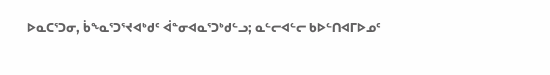ᐅᓇᑕᕐᑐᓂ, ᑳᖕᓇᕐᑐᕐᔪᐊᒃᑯᑦ ᐋᓐᓂᐊᓇᕐᑐᒃᑯᓪᓗ; ᓇᓪᓕᐊᓪᓕ ᑲᐅᓪᑎᐊᒥᐅᓄᑦ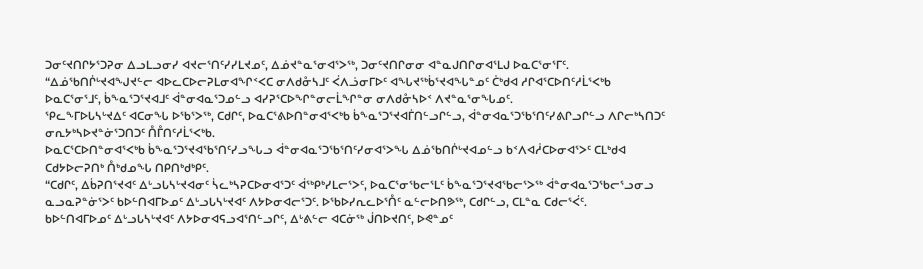ᑐᓂᑦᔪᑎᒋᔭᕐᑐᕈᓂ ᐃᓗᒪᓗᓂᓯ ᐊᔪᓕᕐᑎᑦᓯᓯᒪᔪᓄᑦ, ᐃᓅᔪᓐᓇᕐᓂᐊᕐᐳᖅ, ᑐᓂᑦᔪᑎᒋᓂᓂ ᐊᓐᓇᒍᑎᒋᓂᐊᕐᒪᒍ ᐅᓇᑕᕐᓂᕐᒥᑦ.
“ᐃᓅᖃᑎᒌᒡᔪᐊᖑᔪᓪᓕ ᐊᐅᓚᑕᐅᓕᕈᒪᓂᐊᖏᑉᐸᑕ ᓂᐱᑯᓁᓴᒧᑦ ᐹᐱᓘᓂᒥᐅᑦ ᐊᖓᔪᖅᑳᕐᔪᐊᖓᓐᓄᑦ ᑖᒃᑯᐊ ᓱᒋᐊᕐᑕᐅᑎᑦᓱᒫᕐᐸᒃᑲ ᐅᓇᑕᕐᓂᕐᒧᑦ, ᑳᖕᓇᕐᑐᕐᔪᐊᒧᑦ ᐋᓐᓂᐊᓇᕐᑐᓄᓪᓗ ᐊᓯᕈᕐᑕᐅᖏᓐᓂᓕᒫᖏᓐᓂ ᓂᐱᑯᓁᓴᐅᑉ ᐱᔪᓐᓇᕐᓂᖓᓄᑦ.
ᕿᓚᖕᒥᐅᒐᓴᒡᔪᐃᑦ ᐊᑕᓂᖓ ᐅᖃᕐᐳᖅ, ᑕᑯᒋᑦ, ᐅᓇᑕᕐᕕᐅᑎᓐᓂᐊᕐᐸᒃᑲ ᑳᖕᓇᕐᑐᕐᔪᐊᒦᑎᓪᓗᒋᓪᓗ, ᐋᓐᓂᐊᓇᕐᑐᖃᕐᑎᑦᓯᕕᒋᓗᒋᓪᓗ ᐱᒋᓕᒃᓴᑎᑐᑦ ᓂᕆᔭᒃᓴᐅᔪᓐᓃᕐᑐᑎᑐᑦ ᑍᒤᑎᑦᓱᒫᕐᐸᒃᑲ.
ᐅᓇᑕᕐᑕᐅᑎᓐᓂᐊᕐᐸᒃᑲ ᑳᖕᓇᕐᑐᕐᔪᐊᖃᕐᑎᑦᓯᓗᖓᓗ ᐋᓐᓂᐊᓇᕐᑐᖃᕐᑎᑦᓯᓂᐊᕐᐳᖓ ᐃᓅᖃᑎᒌᒡᔪᐊᓄᓪᓗ ᑲᑉᐱᐊᓲᑕᐅᓂᐊᕐᐳᑦ ᑕᒪᒃᑯᐊ ᑕᑯᔭᐅᓕᕈᑎᒃ ᑍᒃᑯᓄᖓ ᑎᑭᑎᒃᑯᒃᑭᑦ.
“ᑕᑯᒋᑦ, ᐃᑳᕈᑎᕐᔪᐊᑦ ᐃᒡᓗᒐᓴᒡᔪᐊᓂᑦ ᓵᓚᒃᓴᕈᑕᐅᓂᐊᕐᑐᑦ ᐋᖅᑭᒃᓯᒪᓕᕐᐳᑦ, ᐅᓇᑕᕐᓂᖃᓕᕐᒪᑦ ᑳᖕᓇᕐᑐᕐᔪᐊᖃᓕᕐᐳᖅ ᐋᓐᓂᐊᓇᕐᑐᖃᓕᕐᓗᓂᓗ ᓇᓗᓇᕈᓐᓃᕐᐳᑦ ᑲᐅᓪᑎᐊᒥᐅᓄᑦ ᐃᒡᓗᒐᓴᒡᔪᐊᑦ ᐱᔭᐅᓂᐊᓕᕐᑐᑦ. ᐅᖃᐅᓯᕆᓚᐅᕐᑍᑦ ᓇᓪᓕᐅᑎᕗᖅ, ᑕᑯᒋᓪᓗ, ᑕᒪᓐᓇ ᑕᑯᓕᕐᐹᑦ.
ᑲᐅᓪᑎᐊᒥᐅᓄᑦ ᐃᒡᓗᒐᓴᒡᔪᐊᑦ ᐱᔭᐅᓂᐊᕋᓗᐊᕐᑎᓪᓗᒋᑦ, ᐃᒡᕕᓪᓕ ᐊᑕᓃᖅ ᒎᑎᐅᔪᑎᑦ, ᐅᕙᓐᓄᑦ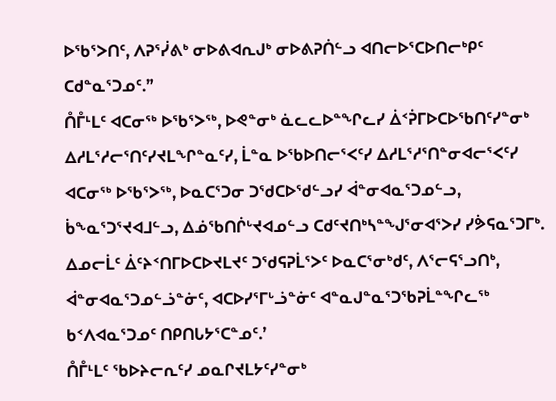ᐅᖃᕐᐳᑎᑦ, ᐱᕈᕐᓰᕕᒃ ᓂᐅᕕᐊᕆᒍᒃ ᓂᐅᕕᕈᑏᓪᓗ ᐊᑎᓕᐅᕐᑕᐅᑎᓕᒃᑭᑦ ᑕᑯᓐᓇᕐᑐᓄᑦ.”
ᑍᒤᒻᒪᑦ ᐊᑕᓂᖅ ᐅᖃᕐᐳᖅ, ᐅᕙᓐᓂᒃ ᓈᓚᓚᐅᓐᖏᓚᓯ ᐄᑉᕉᒥᐅᑕᐅᖃᑎᑦᓯᓐᓂᒃ ᐃᓱᒪᕐᓱᓕᕐᑎᑦᓯᔪᒪᖏᓐᓇᑦᓯ, ᒫᓐᓇ ᐅᖃᐅᑎᓕᕐᐸᑦᓯ ᐃᓱᒪᕐᓱᕐᑎᓐᓂᐊᓕᕐᐸᑦᓯ ᐊᑕᓂᖅ ᐅᖃᕐᐳᖅ, ᐅᓇᑕᕐᑐᓂ ᑐᖁᑕᐅᖁᓪᓗᓯ ᐋᓐᓂᐊᓇᕐᑐᓄᓪᓗ, ᑳᖕᓇᕐᑐᕐᔪᐊᒧᓪᓗ, ᐃᓅᖃᑎᒌᒡᔪᐊᓄᓪᓗ ᑕᑯᑦᔪᑎᒃᓴᓐᖑᕐᓂᐊᕐᐳᓯ ᓯᕘᕋᓇᕐᑐᒥᒃ.
ᐃᓄᓕᒫᑦ ᐄᑦᔨᑉᑎᒥᐅᑕᐅᔪᒪᔪᑦ ᑐᖁᕋᕈᒫᕐᐳᑦ ᐅᓇᑕᕐᓂᒃᑯᑦ, ᐱᕐᓕᕋᕐᓗᑎᒃ, ᐋᓐᓂᐊᓇᕐᑐᓄᓪᓘᓐᓃᑦ, ᐊᑕᐅᓯᕐᒥᒡᓘᓐᓃᑦ ᐊᓐᓇᒍᓐᓇᕐᑐᖃᕈᒫᓐᖏᓚᖅ ᑲᑉᐱᐊᓇᕐᑐᓄᑦ ᑎᑭᑎᒐᔭᕐᑕᓐᓄᑦ.’
ᑍᒤᒻᒪᑦ ᖃᐅᔨᓕᕆᑦᓯ ᓄᓇᒋᔪᒪᔭᑦᓯᓐᓂᒃ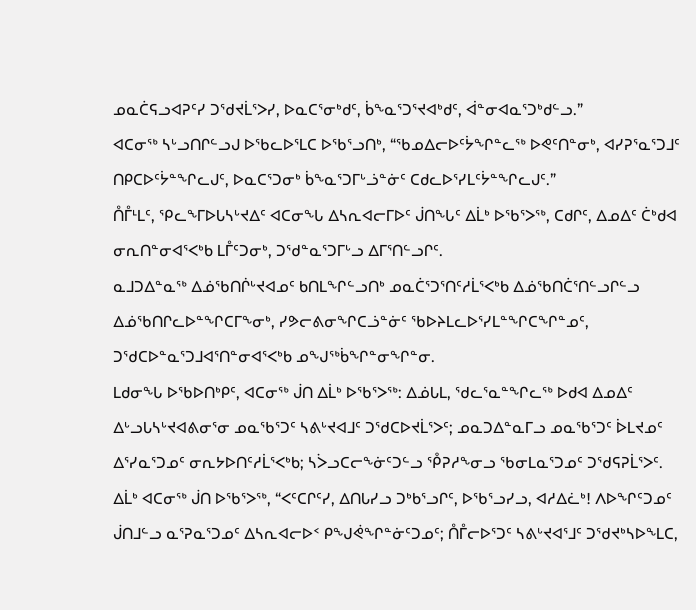ᓄᓇᑖᕋᓗᐊᕈᑦᓯ ᑐᖁᔪᒫᕐᐳᓯ, ᐅᓇᑕᕐᓂᒃᑯᑦ, ᑳᖕᓇᕐᑐᕐᔪᐊᒃᑯᑦ, ᐋᓐᓂᐊᓇᕐᑐᒃᑯᓪᓗ.”
ᐊᑕᓂᖅ ᓴᒡᓗᑎᒋᓪᓗᒍ ᐅᖃᓚᐅᕐᒪᑕ ᐅᖃᕐᓗᑎᒃ, “ᖃᓄᐃᓕᐅᑦᔮᖏᓐᓚᖅ ᐅᕙᑦᑎᓐᓂᒃ, ᐊᓯᕈᕐᓇᕐᑐᒧᑦ ᑎᑭᑕᐅᑦᔮᓐᖏᓚᒍᑦ, ᐅᓇᑕᕐᑐᓂᒃ ᑳᖕᓇᕐᑐᒥᒡᓘᓐᓃᑦ ᑕᑯᓚᐅᕐᓯᒪᑦᔮᓐᖏᓚᒍᑦ.”
ᑍᒤᒻᒪᑦ, ᕿᓚᖕᒥᐅᒐᓴᒡᔪᐃᑦ ᐊᑕᓂᖓ ᐃᓴᕆᐊᓕᒥᐅᑦ ᒎᑎᖓᑦ ᐃᒫᒃ ᐅᖃᕐᐳᖅ, ᑕᑯᒋᑦ, ᐃᓄᐃᑦ ᑖᒃᑯᐊ ᓂᕆᑎᓐᓂᐊᕐᐸᒃᑲ ᒪᒤᑦᑐᓂᒃ, ᑐᖁᓐᓇᕐᑐᒥᒡᓗ ᐃᒥᕐᑎᓪᓗᒋᑦ.
ᓇᒧᑐᐃᓐᓇᖅ ᐃᓅᖃᑎᒌᒡᔪᐊᓄᑦ ᑲᑎᒪᖏᓪᓗᑎᒃ ᓄᓇᑖᕐᑐᕐᑎᑦᓱᒫᕐᐸᒃᑲ ᐃᓅᖃᑎᑖᕐᑎᓪᓗᒋᓪᓗ ᐃᓅᖃᑎᒋᓚᐅᓐᖏᑕᒥᖕᓂᒃ, ᓯᕗᓕᕕᓂᖏᑕᓘᓐᓃᑦ ᖃᐅᔨᒪᓚᐅᕐᓯᒪᓐᖏᑕᖏᓐᓄᑦ, ᑐᖁᑕᐅᓐᓇᕐᑐᒧᐊᕐᑎᓐᓂᐊᕐᐸᒃᑲ ᓄᖑᖅᑳᖏᓐᓂᖏᓐᓂ.
ᒪᑯᓂᖓ ᐅᖃᐅᑎᒃᑭᑦ, ᐊᑕᓂᖅ ᒎᑎ ᐃᒫᒃ ᐅᖃᕐᐳᖅ: ᐃᓅᒐᒪ, ᖁᓚᕐᓇᓐᖏᓚᖅ ᐅᑯᐊ ᐃᓄᐃᑦ ᐃᒡᓗᒐᓴᒡᔪᐊᕕᓂᕐᓂ ᓄᓇᖃᕐᑐᑦ ᓴᕕᒡᔪᐊᒧᑦ ᑐᖁᑕᐅᔪᒫᕐᐳᑦ; ᓄᓇᑐᐃᓐᓇᒥᓗ ᓄᓇᖃᕐᑐᑦ ᐆᒪᔪᓄᑦ ᐃᕐᓯᓇᕐᑐᓄᑦ ᓂᕆᔭᐅᑎᑦᓱᒫᕐᐸᒃᑲ; ᓴᐴᓗᑕᓕᖕᓃᑦᑐᓪᓗ ᕾᕈᓱᖕᓂᓗ ᖃᓂᒪᓇᕐᑐᓄᑦ ᑐᖁᕋᕈᒫᕐᐳᑦ.
ᐃᒫᒃ ᐊᑕᓂᖅ ᒎᑎ ᐅᖃᕐᐳᖅ, “ᐸᑦᑕᒋᑦᓯ, ᐃᑎᒐᓯᓗ ᑐᒃᑲᕐᓗᒋᑦ, ᐅᖃᕐᓗᓯᓗ, ᐊᓱᐃᓛᒃ! ᐱᐅᖏᑦᑐᓄᑦ ᒎᑎᒧᓪᓗ ᓇᕐᕈᓇᕐᑐᓄᑦ ᐃᓴᕆᐊᓕᐅᑉ ᑭᖑᕚᖏᓐᓃᑦᑐᓄᑦ; ᑍᒤᓕᐅᕐᑐᑦ ᓴᕕᒡᔪᐊᕐᒧᑦ ᑐᖁᔪᒃᓴᐅᖕᒪᑕ,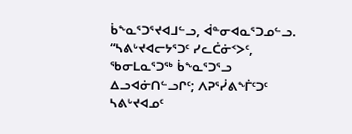ᑳᖕᓇᕐᑐᕐᔪᐊᒧᓪᓗ, ᐋᓐᓂᐊᓇᕐᑐᓄᓪᓗ.
“ᓴᕕᒡᔪᐊᓕᔭᕐᑐᑦ ᓯᓚᑖᓃᑉᐳᑦ, ᖃᓂᒪᓇᕐᑐᖅ ᑳᖕᓇᕐᑐᕐᓗ ᐃᓗᐊᓃᑎᓪᓗᒋᑦ; ᐱᕈᕐᓰᕕᖕᒦᑦᑐᑦ ᓴᕕᒡᔪᐊᓄᑦ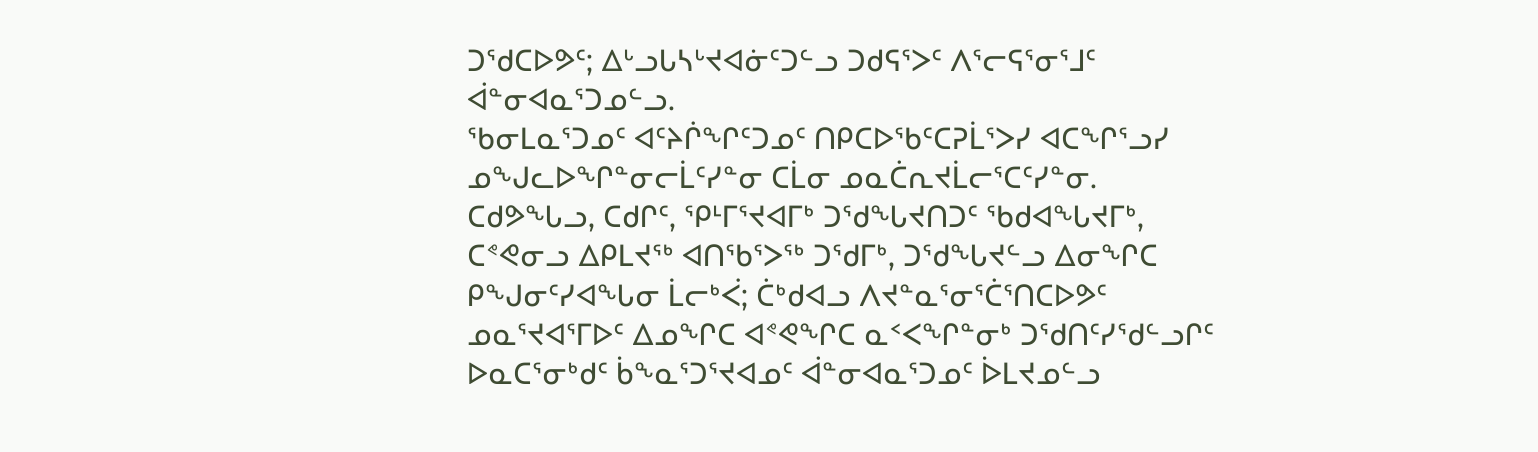ᑐᖁᑕᐅᕗᑦ; ᐃᒡᓗᒐᓴᒡᔪᐊᓃᑦᑐᓪᓗ ᑐᑯᕋᕐᐳᑦ ᐱᕐᓕᕋᕐᓂᕐᒧᑦ ᐋᓐᓂᐊᓇᕐᑐᓄᓪᓗ.
ᖃᓂᒪᓇᕐᑐᓄᑦ ᐊᑦᔨᒌᖏᑦᑐᓄᑦ ᑎᑭᑕᐅᖃᑦᑕᕈᒫᕐᐳᓯ ᐊᑕᖏᕐᓗᓯ ᓄᖑᓚᐅᖏᓐᓂᓕᒫᑦᓯᓐᓂ ᑕᒫᓂ ᓄᓇᑖᕆᔪᒫᓕᕐᑕᑦᓯᓐᓂ.
ᑕᑯᕗᖓᓗ, ᑕᑯᒋᑦ, ᕿᒻᒥᕐᔪᐊᒥᒃ ᑐᖁᖓᔪᑎᑐᑦ ᖃᑯᐊᖓᔪᒥᒃ, ᑕᕝᕙᓂᓗ ᐃᑭᒪᔪᖅ ᐊᑎᖃᕐᐳᖅ ᑐᖁᒥᒃ, ᑐᖁᖓᔪᓪᓗ ᐃᓂᖏᑕ ᑭᖑᓂᑦᓯᐊᖓᓂ ᒫᓕᒃᐹ; ᑖᒃᑯᐊᓗ ᐱᔪᓐᓇᕐᓂᕐᑖᕐᑎᑕᐅᕗᑦ ᓄᓇᕐᔪᐊᕐᒥᐅᑦ ᐃᓄᖏᑕ ᐊᕝᕙᖏᑕ ᓇᑉᐸᖏᓐᓂᒃ ᑐᖁᑎᑦᓯᖁᓪᓗᒋᑦ ᐅᓇᑕᕐᓂᒃᑯᑦ ᑳᖕᓇᕐᑐᕐᔪᐊᓄᑦ ᐋᓐᓂᐊᓇᕐᑐᓄᑦ ᐆᒪᔪᓄᓪᓗ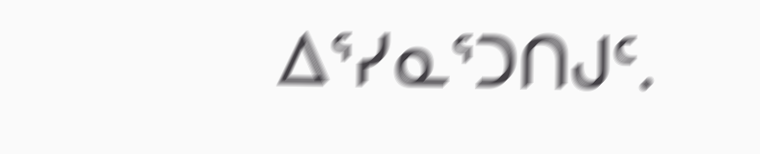ᐃᕐᓯᓇᕐᑐᑎᒍᑦ.